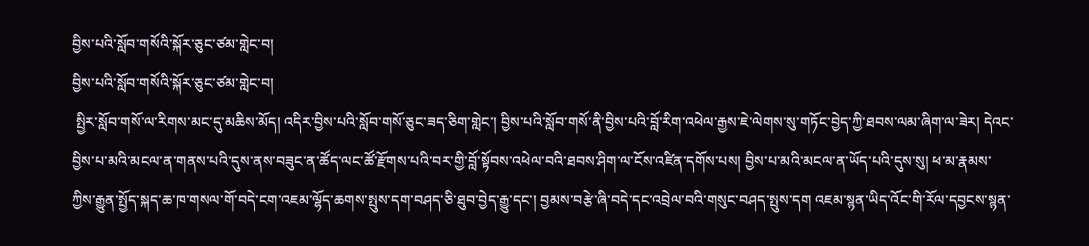བྱིས་པའི་སློབ་གསོའི་སྐོར་ཅུང་ཙམ་གླེང་བ།
བྱིས་པའི་སློབ་གསོའི་སྐོར་ཅུང་ཙམ་གླེང་བ།
 སྤྱིར་སློབ་གསོ་ལ་རིགས་མང་དུ་མཆིས་མོད། འདིར་བྱིས་པའི་སློབ་གསོ་ཅུང་ཟད་ཅིག་གླེང་། བྱིས་པའི་སློབ་གསོ་ནི་བྱིས་པའི་བློ་རིག་འཕེལ་རྒྱས་ཇེ་ལེགས་སུ་གཏོང་བྱེད་ཀྱི་ཐབས་ལམ་ཞིག་ལ་ཟེར། དེའང་བྱིས་པ་མའི་མངལ་ན་གནས་པའི་དུས་ནས་བཟུང་ན་ཚོད་ལང་ཚོ་རྫོགས་པའི་བར་གྱི་བློ་སྟོབས་འཕེལ་བའི་ཐབས་ཤིག་ལ་ངོས་འཛིན་དགོས་པས། བྱིས་པ་མའི་མངལ་ན་ཡོད་པའི་དུས་སུ། ཕ་མ་རྣམས་ཀྱིས་རྒྱུན་སྤྱོད་སྐད་ཆ་ཁ་གསལ་གོ་བདེ་ངག་འཇམ་ལྷོད་ཆགས་སྤུས་དག་བཤད་ཅི་ཐུབ་བྱེད་རྒྱུ་དང་། བྱམས་བརྩེ་ཞི་བདེ་དང་འབྲེལ་བའི་གསུང་བཤད་སྤུས་དག འཇམ་སྙན་ཡིད་འོང་གི་རོལ་དབྱངས་སྙན་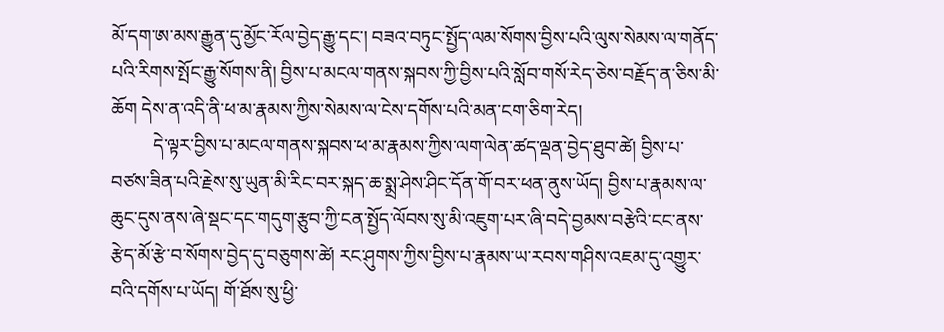མོ་དག་ཨ་མས་རྒྱུན་དུ་མྱོང་རོལ་བྱེད་རྒྱུ་དང་། བཟའ་བཏུང་སྤྱོད་ལམ་སོགས་བྱིས་པའི་ལུས་སེམས་ལ་གནོད་པའི་རིགས་སྤོང་རྒྱུ་སོགས་ནི། བྱིས་པ་མངལ་གནས་སྐབས་ཀྱི་བྱིས་པའི་སློབ་གསོ་རེད་ཅེས་བརྗོད་ན་ཅིས་མི་ཆོག དེས་ན་འདི་ནི་ཕ་མ་རྣམས་ཀྱིས་སེམས་ལ་ངེས་དགོས་པའི་མན་ངག་ཅིག་རེད།
         དེ་ལྟར་བྱིས་པ་མངལ་གནས་སྐབས་ཕ་མ་རྣམས་ཀྱིས་ལག་ལེན་ཚད་ལྡན་བྱེད་ཐུབ་ཚེ། བྱིས་པ་བཙས་ཟིན་པའི་རྗེས་སུ་ཡུན་མི་རིང་བར་སྐད་ཆ་སྨྲ་ཤེས་ཤིང་དོན་གོ་བར་ཕན་ནུས་ཡོད། བྱིས་པ་རྣམས་ལ་ཆུང་དུས་ནས་ཞེ་སྡང་དང་གདུག་རྩུབ་ཀྱི་ངན་སྤྱོད་ལོབས་སུ་མི་འཇུག་པར་ཞི་བདེ་བྱམས་བརྩེའི་ངང་ནས་རྩེད་མོ་རྩེ་བ་སོགས་བྱེད་དུ་བཅུགས་ཚེ། རང་ཤུགས་ཀྱིས་བྱིས་པ་རྣམས་ཡ་རབས་གཤིས་འཇམ་དུ་འགྱུར་བའི་དགོས་པ་ཡོད། གོ་ཐོས་སུ་ཕྱི་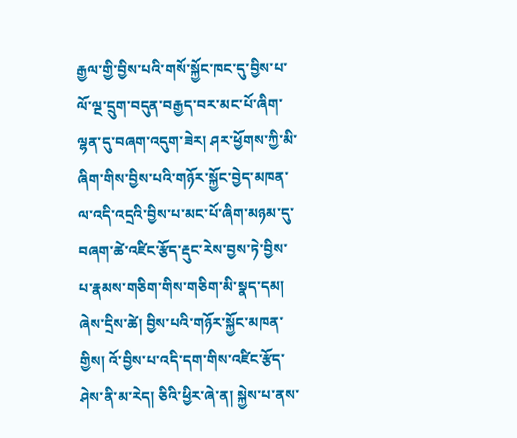རྒྱལ་གྱི་བྱིས་པའི་གསོ་སྐྱོང་ཁང་དུ་བྱིས་པ་ལོ་ལྔ་དྲུག་བདུན་བརྒྱད་བར་མང་པོ་ཞིག་ལྷན་དུ་བཞག་འདུག་ཟེར། ཤར་ཕྱོགས་ཀྱི་མི་ཞིག་གིས་བྱིས་པའི་གཉོར་སྐྱོང་བྱེད་མཁན་ལ་འདི་འདྲའི་བྱིས་པ་མང་པོ་ཞིག་མཉམ་དུ་བཞག་ཚེ་འཛིང་རྩོད་རྡུང་རེས་བྱས་ཏེ་བྱིས་པ་རྣམས་གཅིག་གིས་གཅིག་མི་སྣད་དམ། ཞེས་དྲིས་ཚེ། བྱིས་པའི་གཉོར་སྐྱོང་མཁན་གྱིས། འོ་བྱིས་པ་འདི་དག་གིས་འཛིང་རྩོད་ཤེས་ནི་མ་རེད། ཅིའི་ཕྱིར་ཞེ་ན། སྐྱེས་པ་ནས་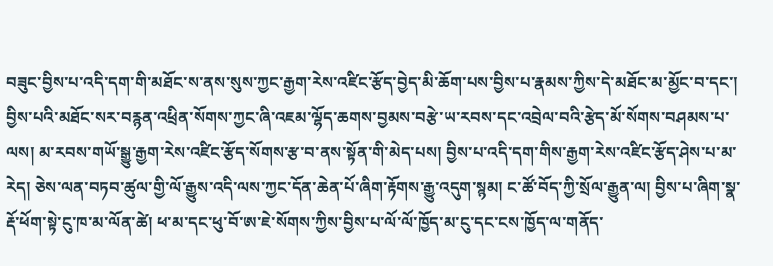བཟུང་བྱིས་པ་འདི་དག་གི་མཐོང་ས་ནས་སུས་ཀྱང་རྒྱག་རེས་འཛིང་རྩོད་བྱེད་མི་ཆོག་པས་བྱིས་པ་རྣམས་ཀྱིས་དེ་མཐོང་མ་མྱོང་བ་དང་། བྱིས་པའི་མཐོང་སར་བརྙན་འཕྲིན་སོགས་ཀྱང་ཞི་འཇམ་ལྷོད་ཆགས་བྱམས་བརྩེ་ཡ་རབས་དང་འབྲེལ་བའི་རྩེད་མོ་སོགས་བཤམས་པ་ལས། མ་རབས་གཡོ་སྒྱུ་རྒྱག་རེས་འཛིང་རྩོད་སོགས་རྩ་བ་ནས་སྟོན་གི་མེད་པས། བྱིས་པ་འདི་དག་གིས་རྒྱག་རེས་འཛིང་རྩོད་ཤེས་པ་མ་རེད། ཅེས་ལན་བཏབ་ཚུལ་གྱི་ལོ་རྒྱུས་འདི་ལས་ཀྱང་དོན་ཆེན་པོ་ཞིག་རྟོགས་རྒྱུ་འདུག་སྙམ། ང་ཚོ་བོད་ཀྱི་སྲོལ་རྒྱུན་ལ། བྱིས་པ་ཞིག་སྣ་རྡོ་ཕོག་སྟེ་ངུ་ཁ་མ་ལོན་ཚེ། ཕ་མ་དང་ཕུ་བོ་ཨ་ཇེ་སོགས་ཀྱིས་བྱིས་པ་ལོ་ལོ་ཁྱོད་མ་ངུ་དང་ངས་ཁྱོད་ལ་གནོད་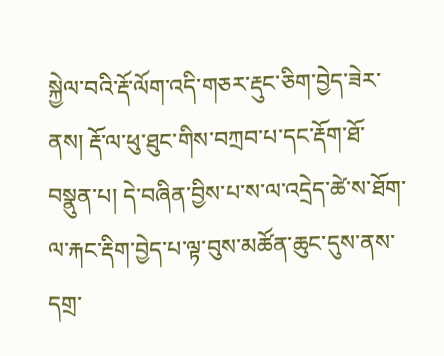སྐྱེལ་བའི་རྡོ་ལོག་འདི་གཅར་རྡུང་ཅིག་བྱེད་ཟེར་ནས། རྡོ་ལ་ཕུ་ཐུང་གིས་བཀྲབ་པ་དང་རྡོག་ཐོ་བསྣུན་པ། དེ་བཞིན་བྱིས་པ་ས་ལ་འདྲེད་ཚེ་ས་ཐོག་ལ་རྐང་རྡིག་བྱེད་པ་ལྟ་བུས་མཚོན་ཆུང་དུས་ནས་དགྲ་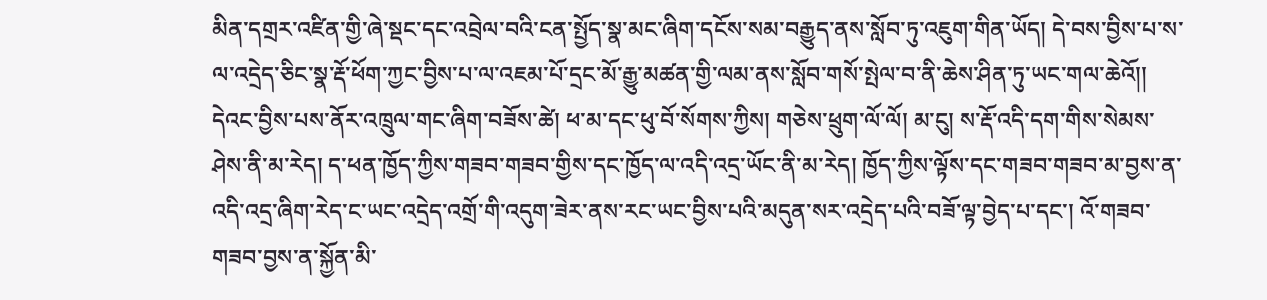མིན་དགྲར་འཛིན་གྱི་ཞེ་སྡང་དང་འབྲེལ་བའི་ངན་སྤྱོད་སྣ་མང་ཞིག་དངོས་སམ་བརྒྱུད་ནས་སློབ་ཏུ་འཇུག་གིན་ཡོད། དེ་བས་བྱིས་པ་ས་ལ་འདྲེད་ཅིང་སྣ་རྡོ་ཕོག་ཀྱང་བྱིས་པ་ལ་འཇམ་པོ་དྲང་མོ་རྒྱུ་མཚན་གྱི་ལམ་ནས་སློབ་གསོ་སྤེལ་བ་ནི་ཆེས་ཤིན་ཏུ་ཡང་གལ་ཆེའོ།། དེའང་བྱིས་པས་ནོར་འཁྲུལ་གང་ཞིག་བཟོས་ཚེ། ཕ་མ་དང་ཕུ་བོ་སོགས་ཀྱིས། གཅེས་ཕྲུག་ལོ་ལོ། མ་ངུ། ས་རྡོ་འདི་དག་གིས་སེམས་ཤེས་ནི་མ་རེད། ད་ཕན་ཁྱོད་ཀྱིས་གཟབ་གཟབ་གྱིས་དང་ཁྱོད་ལ་འདི་འདྲ་ཡོང་ནི་མ་རེད། ཁྱོད་ཀྱིས་ལྟོས་དང་གཟབ་གཟབ་མ་བྱས་ན་འདི་འདྲ་ཞིག་རེད་ང་ཡང་འདྲེད་འགྲོ་གི་འདུག་ཟེར་ནས་རང་ཡང་བྱིས་པའི་མདུན་སར་འདྲེད་པའི་བཟོ་ལྟ་བྱེད་པ་དང་། འོ་གཟབ་གཟབ་བྱས་ན་སྐྱོན་མི་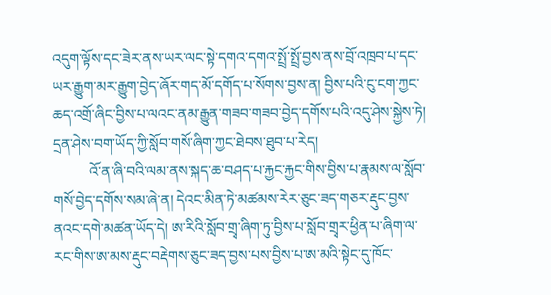འདུག་ལྟོས་དང་ཟེར་ནས་ཡར་ལང་སྟེ་དགའ་དགའ་སྤྲོ་སྤྲོ་བྱས་ནས་བྲོ་འཁྲབ་པ་དང་ཡར་རྒྱུག་མར་རྒྱུག་བྱེད་ཞོར་གད་མོ་དགོད་པ་སོགས་བྱས་ན། བྱིས་པའི་ངུ་ངག་ཀྱང་ཆད་འགྲོ་ཞིང་བྱིས་པ་ལའང་ནམ་རྒྱུན་གཟབ་གཟབ་བྱེད་དགོས་པའི་འདུ་ཤེས་སྐྱེས་ཏེ། དྲན་ཤེས་བག་ཡོད་ཀྱི་སློབ་གསོ་ཞིག་ཀྱང་ཐེབས་ཐུབ་པ་རེད།
          འོ་ན་ཞི་བའི་ལམ་ནས་སྐད་ཆ་བཤད་པ་རྐྱང་རྐྱང་གིས་བྱིས་པ་རྣམས་ལ་སློབ་གསོ་བྱེད་དགོས་སམ་ཞེ་ན། དེའང་མིན་ཏེ་མཚམས་རེར་ཅུང་ཟད་གཅར་རྡུང་བྱས་ནའང་དགེ་མཚན་ཡོད་དེ། ཨ་རིའི་སློབ་གྲྭ་ཞིག་ཏུ་བྱིས་པ་སློབ་གྲྭར་ཕྱིན་པ་ཞིག་ལ་རང་གིས་ཨ་མས་རྡུང་བརྡེགས་ཅུང་ཟད་བྱས་པས་བྱིས་པ་ཨ་མའི་སྟེང་དུ་ཁོང་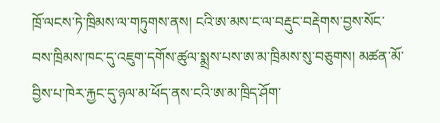ཁྲོ་ལངས་ཏེ་ཁྲིམས་ལ་གཏུགས་ནས། ངའི་ཨ་མས་ང་ལ་བརྡུང་བརྡེགས་བྱས་སོང་བས་ཁྲིམས་ཁང་དུ་འཇུག་དགོས་ཚུལ་སྨྲས་པས་ཨ་མ་ཁྲིམས་སུ་བཅུགས། མཚན་མོ་བྱིས་པ་ཁེར་རྐྱང་དུ་ཉལ་མ་ཕོད་ནས་ངའི་ཨ་མ་ཁྲིད་ཤོག་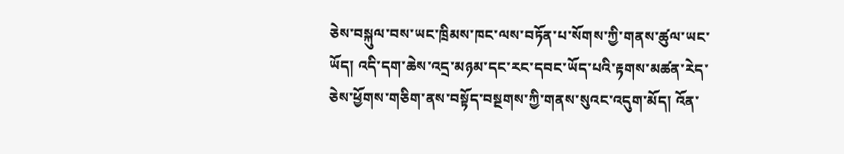ཅེས་བསྐུལ་བས་ཡང་ཁྲིམས་ཁང་ལས་བཏོན་པ་སོགས་ཀྱི་གནས་ཚུལ་ཡང་ཡོད། འདི་དག་ཆེས་འདྲ་མཉམ་དང་རང་དབང་ཡོད་པའི་རྟགས་མཚན་རེད་ཅེས་ཕྱོགས་གཅིག་ནས་བསྟོད་བསྔགས་ཀྱི་གནས་སུའང་འདུག་མོད། འོན་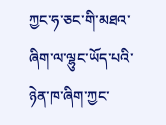ཀྱང་ཧ་ཅང་གི་མཐའ་ཞིག་ལ་ལྷུང་ཡོད་པའི་ཉེན་ཁ་ཞིག་ཀྱང་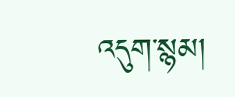འདུག་སྙམ།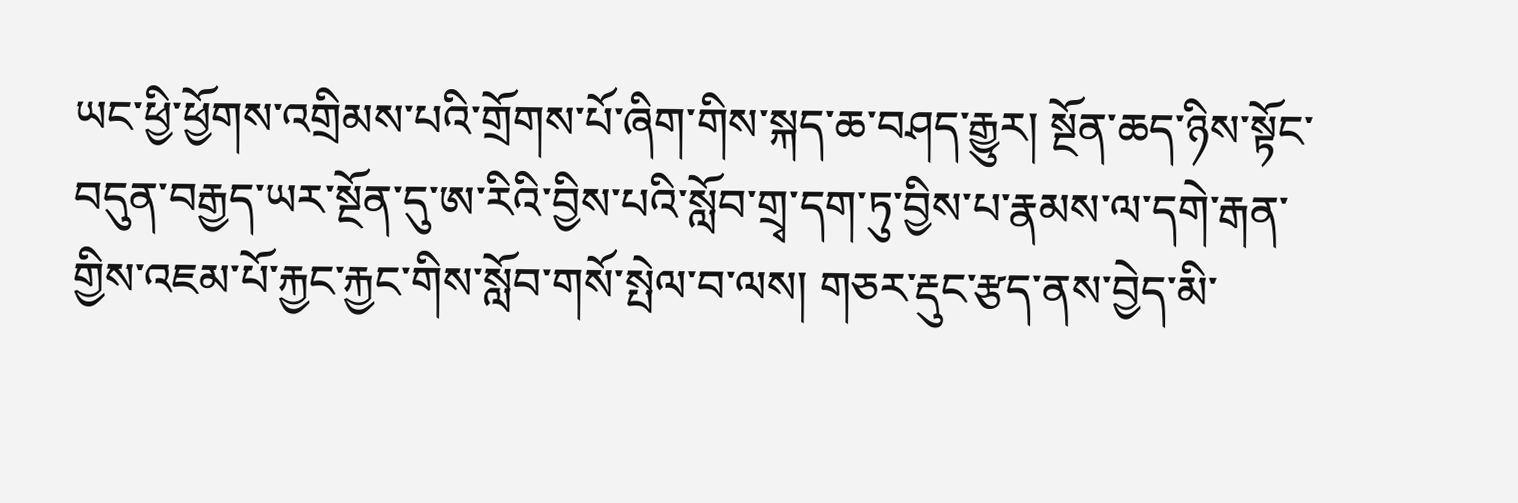ཡང་ཕྱི་ཕྱོགས་འགྲིམས་པའི་གྲོགས་པོ་ཞིག་གིས་སྐད་ཆ་བཤད་རྒྱུར། སྔོན་ཆད་ཉིས་སྟོང་བདུན་བརྒྱད་ཡར་སྔོན་དུ་ཨ་རིའི་བྱིས་པའི་སློབ་གྲྭ་དག་ཏུ་བྱིས་པ་རྣམས་ལ་དགེ་རྒན་གྱིས་འཇམ་པོ་རྐྱང་རྐྱང་གིས་སློབ་གསོ་སྤེལ་བ་ལས། གཅར་རྡུང་རྩད་ནས་བྱེད་མི་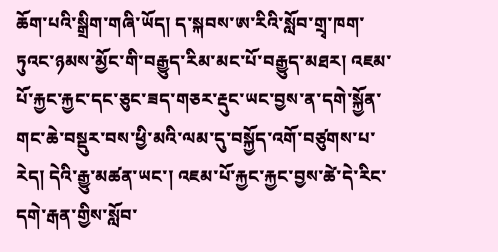ཆོག་པའི་སྒྲིག་གཞི་ཡོད། ད་སྐབས་ཨ་རིའི་སློབ་གྲྭ་ཁག་ཏུའང་ཉམས་མྱོང་གི་བརྒྱུད་རིམ་མང་པོ་བརྒྱུད་མཐར། འཇམ་པོ་རྐྱང་རྐྱང་དང་ཅུང་ཟད་གཅར་རྡུང་ཡང་བྱས་ན་དགེ་སྐྱོན་གང་ཆེ་བསྡུར་བས་ཕྱི་མའི་ལམ་དུ་བསྐྱོད་འགོ་བཙུགས་པ་རེད། དེའི་རྒྱུ་མཚན་ཡང་། འཇམ་པོ་རྐྱང་རྐྱང་བྱས་ཚེ་དེ་རིང་དགེ་རྒན་གྱིས་སློབ་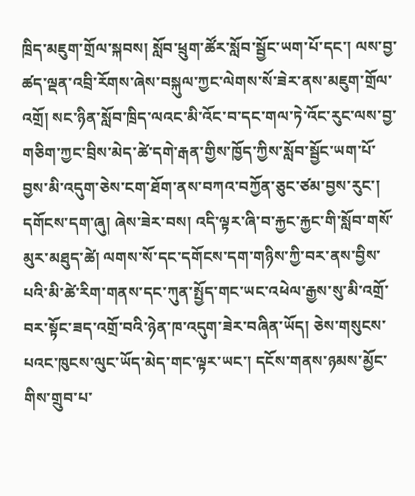ཁྲིད་མཇུག་གྲོལ་སྐབས། སློབ་ཕྲུག་ཚོར་སློབ་སྦྱོང་ཡག་པོ་དང་། ལས་བྱ་ཚད་ལྡན་འབྲི་རོགས་ཞེས་བསྐུལ་ཀྱང་ལེགས་སོ་ཟེར་ནས་མཇུག་གྲོལ་འགྲོ། སང་ཉིན་སློབ་ཁྲིད་ལའང་མི་འོང་བ་དང་གལ་ཏེ་འོང་རུང་ལས་བྱ་གཅིག་ཀྱང་བྲིས་མེད་ཚེ་དགེ་རྒན་གྱིས་ཁྱོད་ཀྱིས་སློབ་སྦྱོང་ཡག་པོ་བྱས་མི་འདུག་ཅེས་ངག་ཐོག་ནས་བཀའ་བཀྱོན་ཅུང་ཙམ་བྱས་རུང་། དགོངས་དག་ཞུ། ཞེས་ཟེར་བས། འདི་ལྟར་ཞི་བ་རྐྱང་རྐྱང་གི་སློབ་གསོ་མུར་མཐུད་ཚེ། ལགས་སོ་དང་དགོངས་དག་གཉིས་ཀྱི་བར་ནས་བྱིས་པའི་མི་ཚེ་རིག་གནས་དང་ཀུན་སྤྱོད་གང་ཡང་འཕེལ་རྒྱས་སུ་མི་འགྲོ་བར་སྟོང་ཟད་འགྲོ་བའི་ཉེན་ཁ་འདུག་ཟེར་བཞིན་ཡོད། ཅེས་གསུངས་པའང་ཁུངས་ལུང་ཡོད་མེད་གང་ལྟར་ཡང་། དངོས་གནས་ཉམས་མྱོང་གིས་གྲུབ་པ་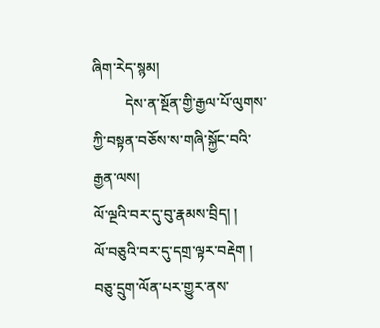ཞིག་རེད་སྙམ།
         དེས་ན་སྔོན་གྱི་རྒྱལ་པོ་ལུགས་ཀྱི་བསྟན་བཅོས་ས་གཞི་སྐྱོང་བའི་རྒྱན་ལས།
ལོ་ལྔའི་བར་དུ་བུ་རྣམས་བྲིད། །
ལོ་བཅུའི་བར་དུ་དགྲ་ལྟར་བརྡེག །
བཅུ་དྲུག་ལོན་པར་གྱུར་ནས་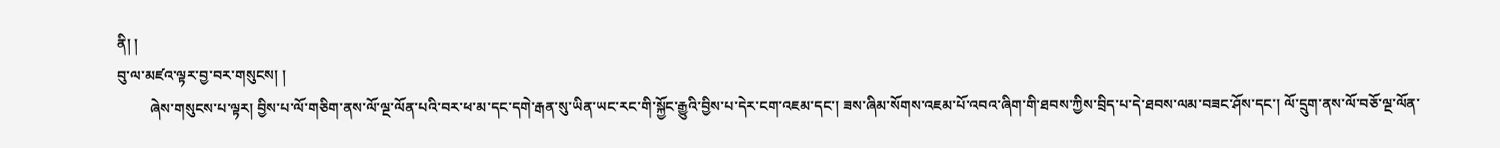ནི། །
བུ་ལ་མཛའ་ལྟར་བྱ་བར་གསུངས། །
         ཞེས་གསུངས་པ་ལྟར། བྱིས་པ་ལོ་གཅིག་ནས་ལོ་ལྔ་ལོན་པའི་བར་ཕ་མ་དང་དགེ་རྒན་སུ་ཡིན་ཡང་རང་གི་སྐྱོང་རྒྱུའི་བྱིས་པ་དེར་ངག་འཇམ་དང་། ཟས་ཞིམ་སོགས་འཇམ་པོ་འབའ་ཞིག་གི་ཐབས་ཀྱིས་བྲིད་པ་དེ་ཐབས་ལམ་བཟང་ཤོས་དང་། ལོ་དྲུག་ནས་ལོ་བཅོ་ལྔ་ལོན་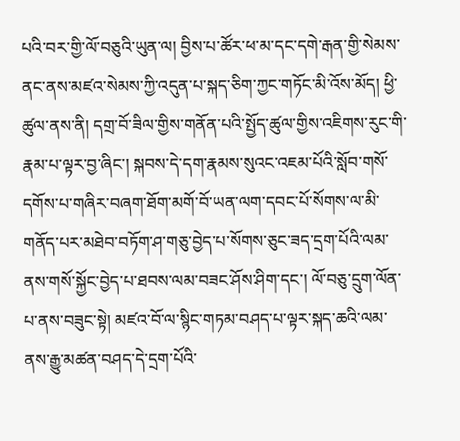པའི་བར་གྱི་ལོ་བཅུའི་ཡུན་ལ། བྱིས་པ་ཚོར་ཕ་མ་དང་དགེ་རྒན་གྱི་སེམས་ནང་ནས་མཛའ་སེམས་ཀྱི་འདུན་པ་སྐད་ཅིག་ཀྱང་གཏོང་མི་འོས་མོད། ཕྱི་ཚུལ་ནས་ནི། དགྲ་བོ་ཟིལ་གྱིས་གནོན་པའི་སྤྱོད་ཚུལ་གྱིས་འཇིགས་རུང་གི་རྣམ་པ་ལྟར་བྱ་ཞིང་། སྐབས་དེ་དག་རྣམས་སུའང་འཇམ་པོའི་སློབ་གསོ་དགོས་པ་གཞིར་བཞག་ཐོག་མགོ་བོ་ཡན་ལག་དབང་པོ་སོགས་ལ་མི་གནོད་པར་མཐེབ་བཏོག་ཤ་གཅུ་བྱེད་པ་སོགས་ཅུང་ཟད་དྲག་པོའི་ལམ་ནས་གསོ་སྐྱོང་བྱེད་པ་ཐབས་ལམ་བཟང་ཤོས་ཤིག་དང་། ལོ་བཅུ་དྲུག་ལོན་པ་ནས་བཟུང་སྟེ། མཛའ་བོ་ལ་སྙིང་གཏམ་བཤད་པ་ལྟར་སྐད་ཆའི་ལམ་ནས་རྒྱུ་མཚན་བཤད་དེ་དྲག་པོའི་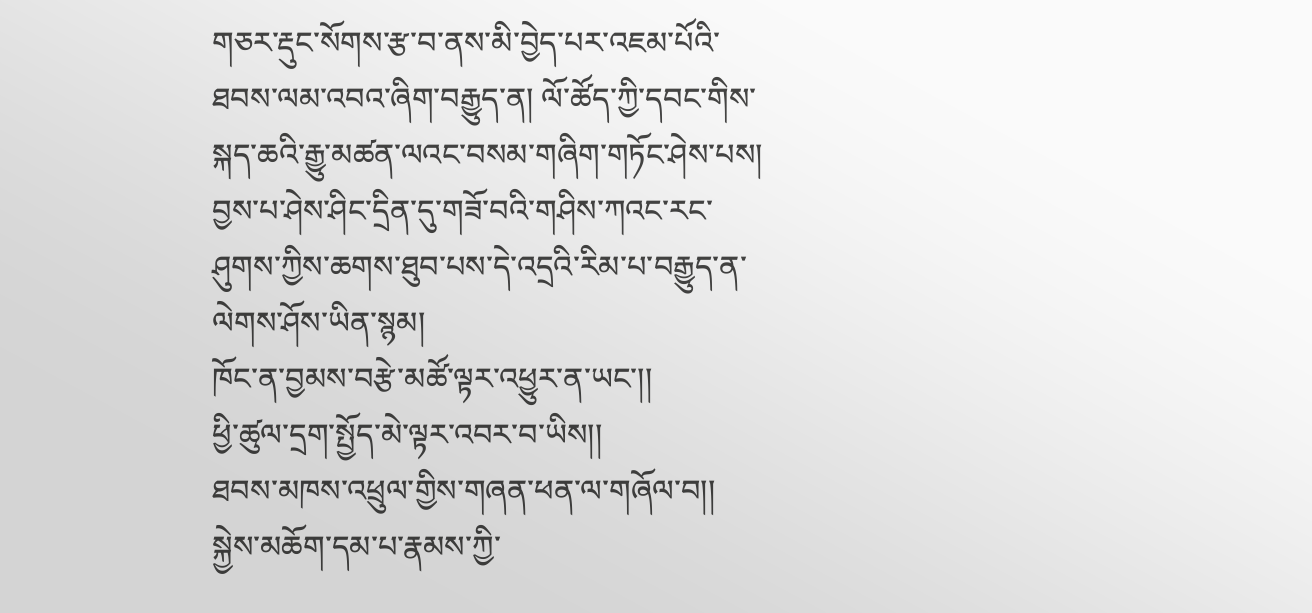གཅར་རྡུང་སོགས་རྩ་བ་ནས་མི་བྱེད་པར་འཇམ་པོའི་ཐབས་ལམ་འབའ་ཞིག་བརྒྱུད་ན། ལོ་ཚོད་ཀྱི་དབང་གིས་སྐད་ཆའི་རྒྱུ་མཚན་ལའང་བསམ་གཞིག་གཏོང་ཤེས་པས། བྱས་པ་ཤེས་ཤིང་དྲིན་དུ་གཟོ་བའི་གཤིས་ཀའང་རང་ཤུགས་ཀྱིས་ཆགས་ཐུབ་པས་དེ་འདྲའི་རིམ་པ་བརྒྱུད་ན་ལེགས་ཤོས་ཡིན་སྙམ།
ཁོང་ན་བྱམས་བརྩེ་མཚོ་ལྟར་འཕྱུར་ན་ཡང་།།
ཕྱི་ཚུལ་དྲག་སྤྱོད་མེ་ལྟར་འབར་བ་ཡིས།།
ཐབས་མཁས་འཕྲུལ་གྱིས་གཞན་ཕན་ལ་གཞོལ་བ།།
སྐྱེས་མཆོག་དམ་པ་རྣམས་ཀྱི་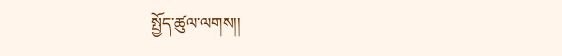སྤྱོད་ཚུལ་ལགས།།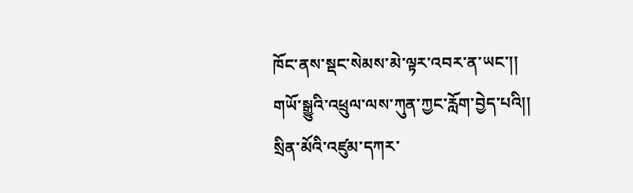ཁོང་ནས་སྡང་སེམས་མེ་ལྟར་འབར་ན་ཡང་།།
གཡོ་སྒྱུའི་འཕྲུལ་ལས་ཀུན་ཀྱང་རློག་བྱེད་པའི།།
སྲིན་མོའི་འཛུམ་དཀར་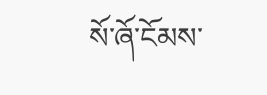སོ་ཞོ་ངོམས་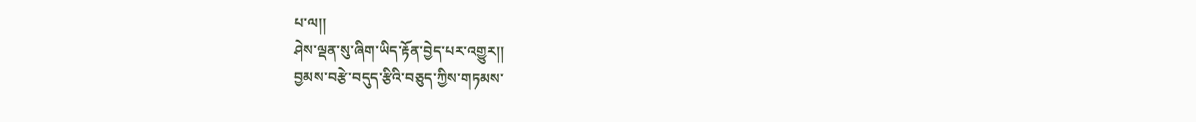པ་ལ།།
ཤེས་ལྡན་སུ་ཞིག་ཡིད་རྟོན་བྱེད་པར་འགྱུར།།
བྱམས་བརྩེ་བདུད་རྩིའི་བཅུད་ཀྱིས་གཏམས་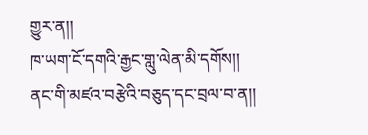གྱུར་ན།།
ཁ་ཡག་ངོ་དགའི་རྒྱང་གླུ་ལེན་མི་དགོས།།
ནང་གི་མཛའ་བརྩེའི་བཅུད་དང་བྲལ་བ་ན།།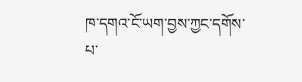ཁ་དགའ་ངོ་ཡག་བྱས་ཀྱང་དགོས་པ་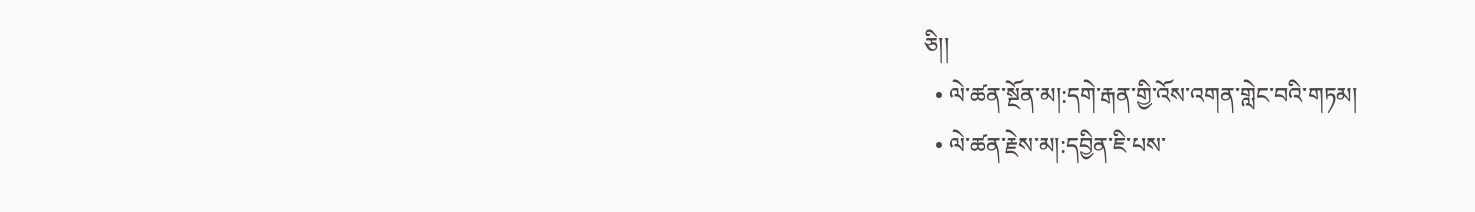ཅི།།
  • ལེ་ཚན་སྔོན་མ།:དགེ་རྒན་གྱི་འོས་འགན་གླེང་བའི་གཏམ།
  • ལེ་ཚན་རྗེས་མ།:དབྱིན་ཇི་པས་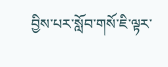བྱིས་པར་སློབ་གསོ་ཇི་ལྟར་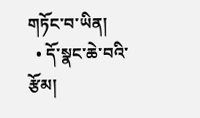གཏོང་བ་ཡིན།
  • དོ་སྣང་ཆེ་བའི་རྩོམ།